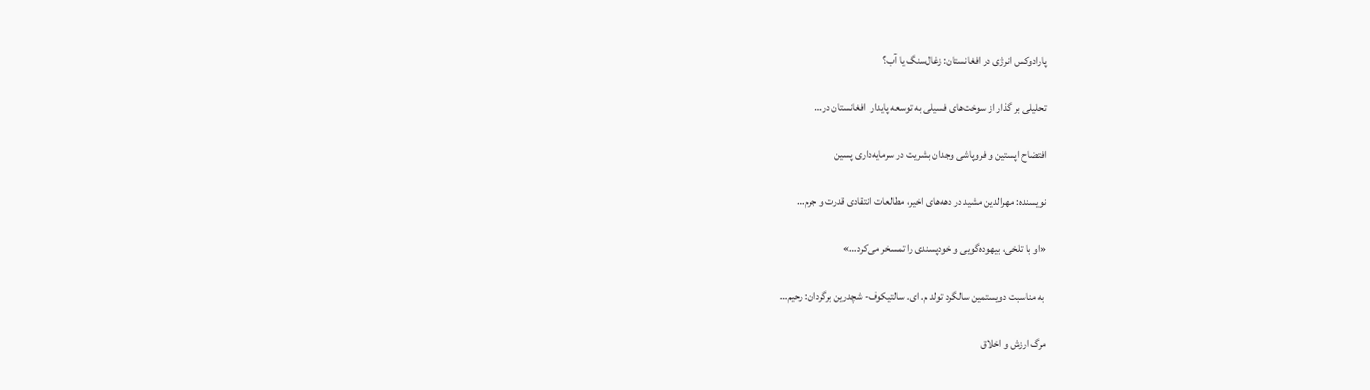پارادوکس انرژی در افغانستان: زغال‌سنگ یا آب؟

تحلیلی بر گذار از سوخت‌های فسیلی به توسعه پایدار  افغانستان در…

افتضاح اپستین و فروپاشی وجدان بشریت در سرمایه‌داری پسین

نویسنده: مهرالدین مشید در دهه‌های اخیر، مطالعات انتقادی قدرت و جرم…

«او با تلخی، بیهوده‌گویی و خودپسندی را تمسخر می‌کرد…»

 به مناسبت دویستمین سالگرد تولد م. ای. سالتیکوف- شچدرین برگردان: رحیم…

مرگ ارزش و اخلاق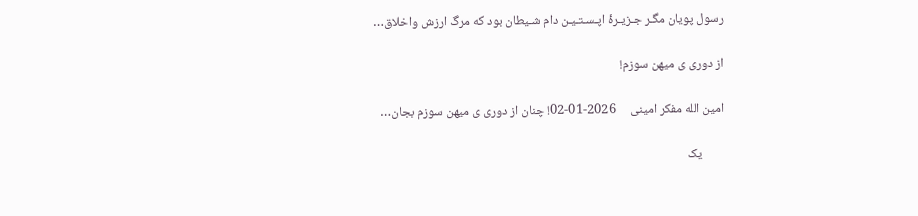رسول پویان مگـر جـزیـرۀ اپـسـتـیـن دام شـیطان بود که مرگ ارزش واخلاق…

از دوری ی میهن سوزم!

امین الله مفکر امینی     2026-01-02! چنان از دوری ی میهن سوزم بجان…

        یک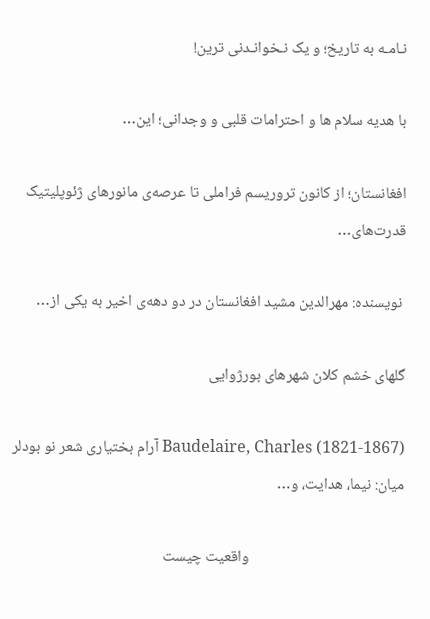نـامـه به تاریخ؛ و یک نـخوانـدنی ترین!

با هدیه سلام ها و احترامات قلبی و وجدانی؛ این…

افغانستان؛ از کانون تروریسم فراملی تا عرصه‌ی مانورهای ژئوپلیتیک قدرت‌های…

 نویسنده: مهرالدین مشید افغانستان در دو دهه‌ی اخیر به یکی از…

گلهای خشم کلان شهرهای بورژوایی

Baudelaire, Charles (1821-1867) آرام بختیاری شعر نو بودلر میان: نیما، هدایت، و…

                                            واقعیت چیست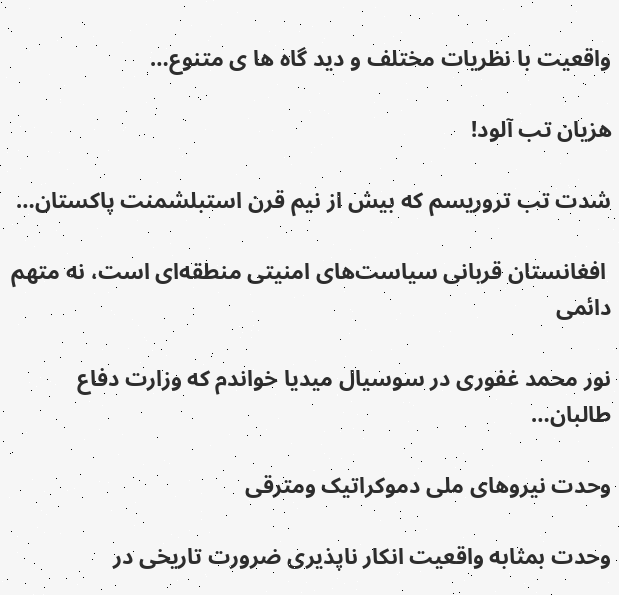واقعیت با نظریات مختلف و دید گاه ها ی متنوع…

هزیان تب آلود!

شدت تب تروریسم که بیش از نیم قرن استبلشمنت پاکستان…

 افغانستان قربانی سیاست‌های امنیتی منطقه‌ای است، نه متهم دائمی

نور محمد غفوری در سوسیال میدیا خواندم که وزارت دفاع طالبان…

وحدت نیروهای ملی دموکراتیک ومترقی

وحدت بمثابه واقعیت انکار ناپذیری ضرورت تاریخی در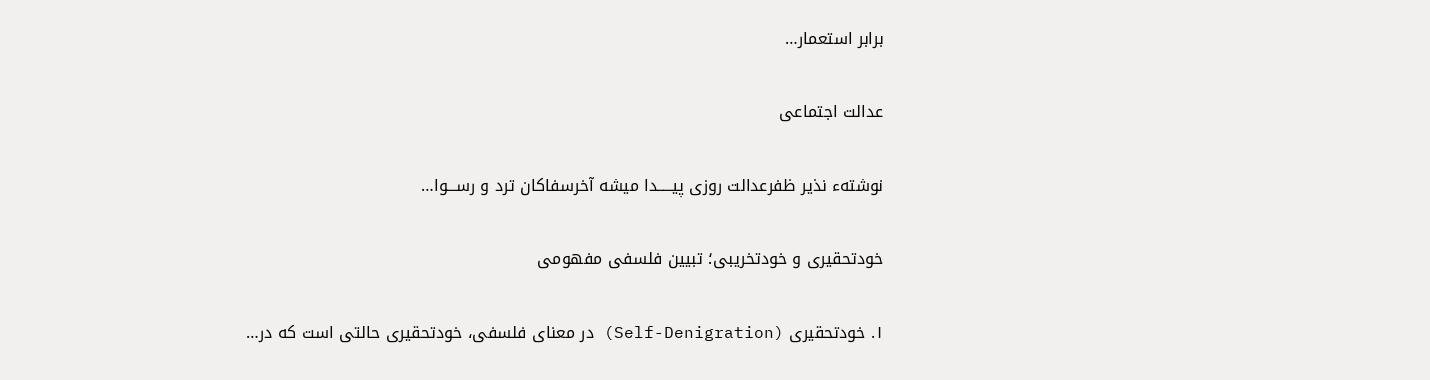برابر استعمار…

عدالت اجتماعی

نوشتهء نذیر ظفرعدالت روزی پیـــــدا میشه آخرسفاکان ترد و رســـوا…

خودتحقیری و خودتخریبی؛ تبیین فلسفی مفهومی

۱. خودتحقیری (Self-Denigration) در معنای فلسفی، خودتحقیری حالتی است که در…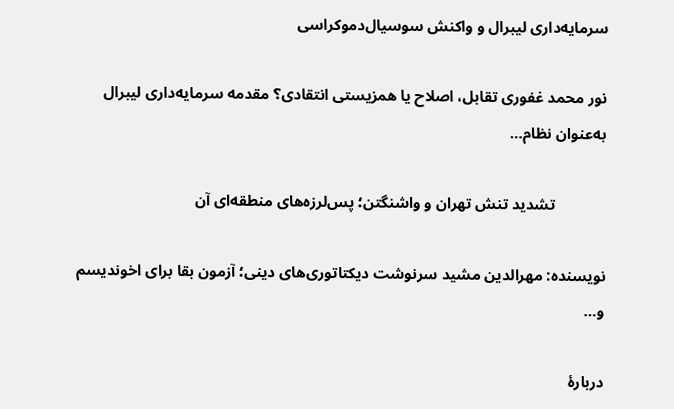سرمایه‌داری لیبرال و واکنش سوسیال‌دموکراسی

نور محمد غفوری تقابل، اصلاح یا همزیستی انتقادی؟ مقدمه سرمایه‌داری لیبرال به‌عنوان نظام…

             تشدید تنش تهران و واشنگتن؛ پس‌لرزه‌های منطقه‌ای آن

نویسنده: مهرالدین مشید سرنوشت دیکتاتوری‌های دینی؛ آزمون بقا برای اخوندیسم و…

دربارۀ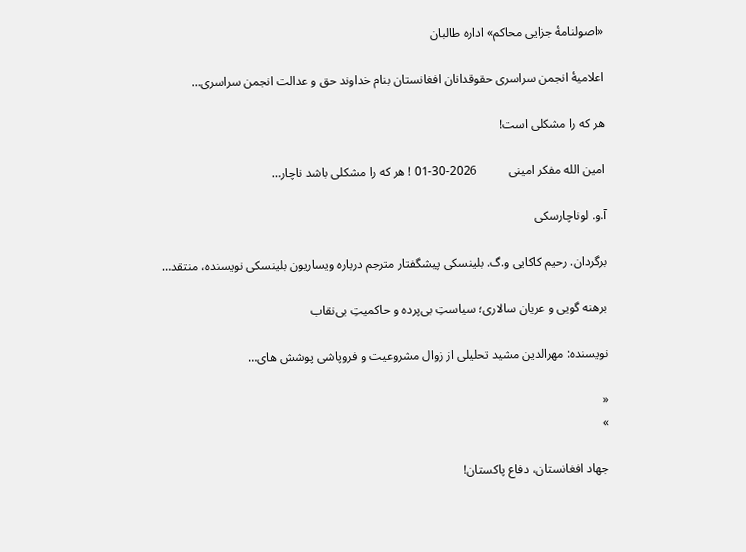«اصولنامۀ جزایی محاکم» اداره طالبان

اعلامیۀ انجمن سراسری حقوقدانان افغانستان بنام خداوند حق و عدالت انجمن سراسری…

هر که را مشکلی است!

امین الله مفکر امینی          2026-30-01 ! هر که را مشکلی باشد ناچار…

آ.و. لوناچارسکی

برگردان. رحیم کاکایی و.گ. بلینسکی پیشگفتار مترجم درباره ویساریون بلینسکی نویسنده، منتقد…

برهنه گویی و عریان سالاری؛ سیاستِ بی‌پرده و حاکمیتِ بی‌نقاب

نویسنده: مهرالدین مشید تحلیلی از زوال مشروعیت و فروپاشی پوشش های…

«
»

جهاد افغانستان، دفاع پاکستان!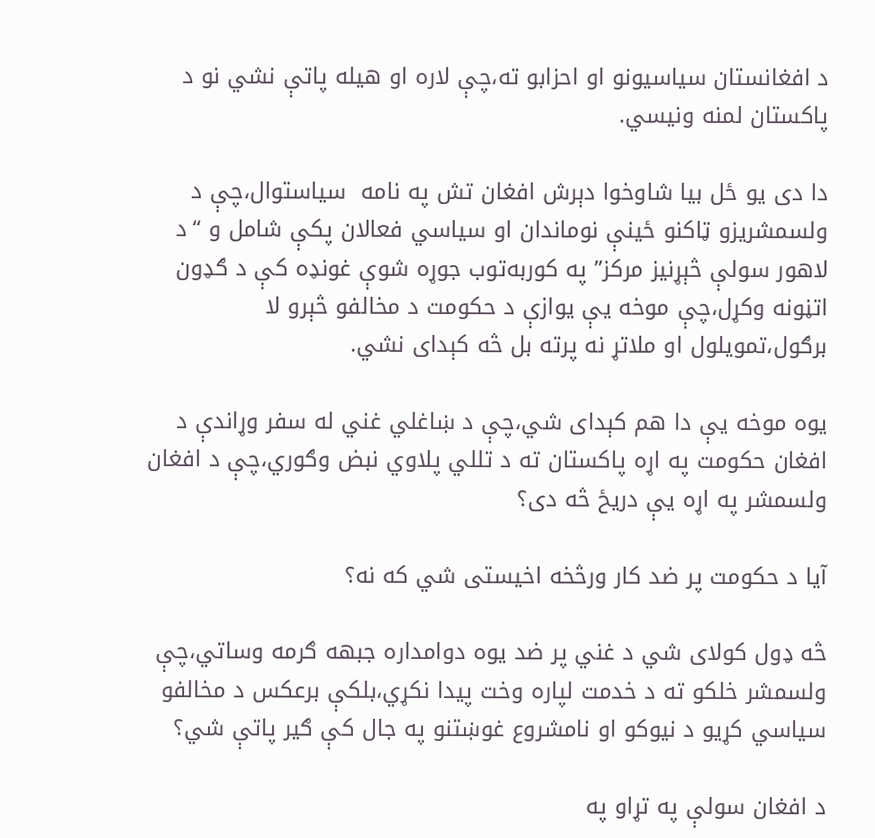د افغانستان سیاسیونو او احزابو ته،چې لاره او هیله پاتې نشي نو د پاکستان لمنه ونیسي.

دا دی یو ځل بیا شاوخوا دېرش افغان تش په نامه  سياستوال،چې د ولسمشریزو ټاکنو ځینې نوماندان او سیاسي فعالان پکې شامل و “د لاهور سولې څېړنيز مرکز” په کوربه‌توب جوړه شوې غونډه کې د ګډون اتڼونه وکړل،چې موخه یې یوازې د حکومت د مخالفو څېرو لا برګول،تمویلول او ملاتړ نه پرته بل څه کېدای نشي.

یوه موخه یې دا هم کېدای شي،چې د ښاغلي غني له سفر وړاندې د افغان حکومت په اړه پاکستان ته د تللي پلاوي نبض وګوري،چې د افغان ولسمشر په اړه یې دريځ څه دی؟

آیا د حکومت پر ضد کار ورڅخه اخیستی شي که نه؟

څه ډول کولای شي د غني پر ضد یوه دوامداره جبهه ګرمه وساتي،چې ولسمشر خلکو ته د خدمت لپاره وخت پیدا نکړي،بلکې برعکس د مخالفو سیاسي کړیو د نیوکو او نامشروع غوښتنو په جال کې ګیر پاتې شي؟

د افغان سولې په تړاو په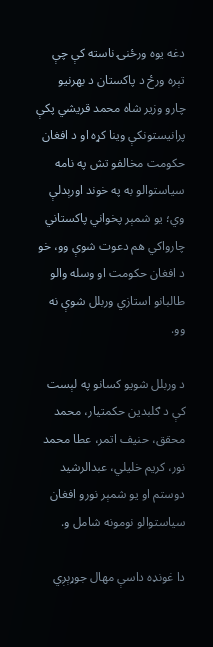دغه یوه ورځنۍ ناسته کې چې تېره ورځ د پاکستان د بهرنیو چارو وزیر شاه محمد قریشي پکې پرانیستونکې وینا کړه او د افغان حکومت مخالفو تش په نامه سیاستوالو به په خوند اورېدلې وي؛ یو شمېر پخواني پاکستاني چارواکي هم دعوت شوې وو، خو د افغان حکومت او وسله والو طالبانو استازي وربلل شوې نه وو.

د وربلل شویو کسانو په لېست کې د ګلبدین حکمتیار، محمد محقق، حنیف اتمر، عطا محمد نور، کریم خلیلي، عبدالرشید دوستم او یو شمېر نورو افغان سیاستوالو نومونه شامل و.

دا غونډه داسې مهال جوړېږي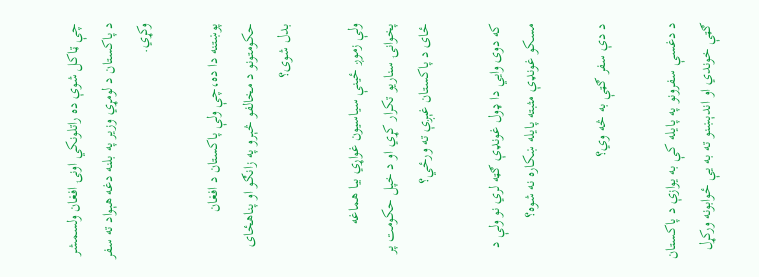چې ټاکل شوې ده راتلونکي اونۍ افغان ولسمشر د پاکستان د لومړي وزیر په بلنه دغه هېواد ته سفر وکړي.

پوښتنه دا ده،چې ولې پاکستان د افغان حکومتونو د مخالفو څېرو په زانګو او پناهځای بدل شوی؟

ولې زموږ ځینې سیاسیون غواړي بیا هماغه پخوانۍ سناریو تکرار کړي او د خپل حکومت پر ځای د پاکستان غېږې ته ورځي؟

که دوی وايي دا ډول غونډې ګټه لري نو ولې د مسکو غونډې مثبته پایله ښکاره نه شوه؟

د دې سفر ګټې به څه وي؟

د دغسې سفرونو په پایله کې به یوازې د پاکستان ګټې خوندي او اندېښنو ته به یې ځوابونه ورکړل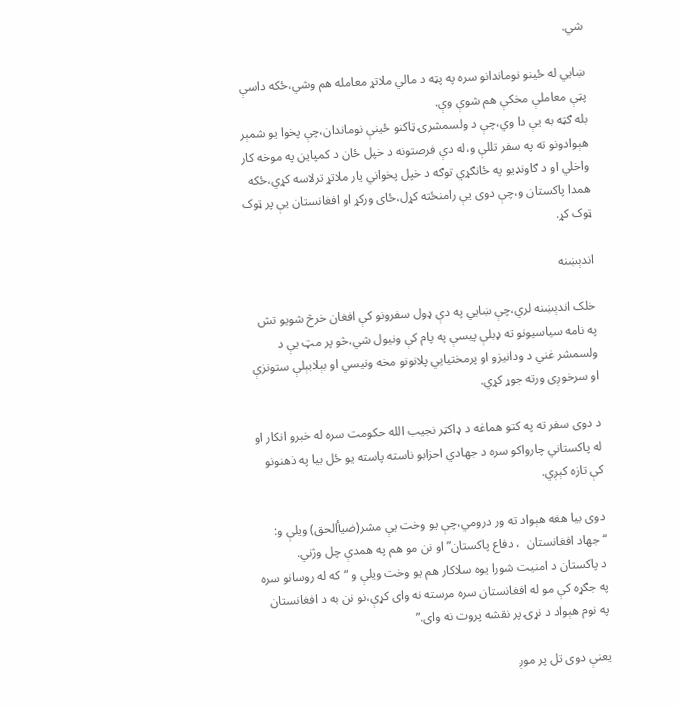شي.

ښايي له ځینو نوماندانو سره په پټه د مالي ملاتړ معامله هم وشي،ځکه داسې پټې معاملې مخکې هم شوې وې.
بله ګټه به یې دا وي،چې د ولسمشرۍ ټاکنو ځینې نوماندان،چې پخوا یو شمېر هېوادونو ته په سفر تللې و،له دې فرصتونه د خپل ځان د کمپاین په موخه کار واخلي او د ګاونډیو په ځانګړي توګه د خپل پخواني یار ملاتړ ترلاسه کړي،ځکه همدا پاکستان و،چې دوی یې رامنځته کړل،ځای ورکړ او افغانستان یې پر ټوک ټوک کړ.

اندېښنه

خلک اندېښنه لري،چې ښايي په دې ډول سفرونو کې افغان خرڅ شویو تش په نامه سیاسیونو ته ډبلې پیسې په پام کې ونیول شي،څو پر مټ یې د ولسمشر غني د ودانیزو او پرمختیایي پلانونو مخه ونیسي او بېلابېلې ستونزې او سرخوږی ورته جوړ کړي.

د دوی سفر ته په کتو هماغه د ډاکټر نجیب الله حکومت سره له خبرو انکار او له پاکستاني چارواکو سره د جهادي احزابو ناسته پاسته یو ځل بیا په ذهنونو کې تازه کېږي.

دوی بیا هغه هېواد ته ور درومي،چې یو وخت یې مشر(ضیأالحق) ویلې و: “جهاد افغانستان  ، دفاع پاکستان” او نن مو هم په همدې چل وژني.
د پاکستان د امنیت شورا یوه سلاکار هم یو وخت ویلې و “که له روسانو سره په جګړه کې مو له افغانستان سره مرسته نه وای کړې،نو نن به د افغانستان په نوم هېواد د نړۍ پر نقشه پروت نه وای.”

یعنې دوی تل پر موږ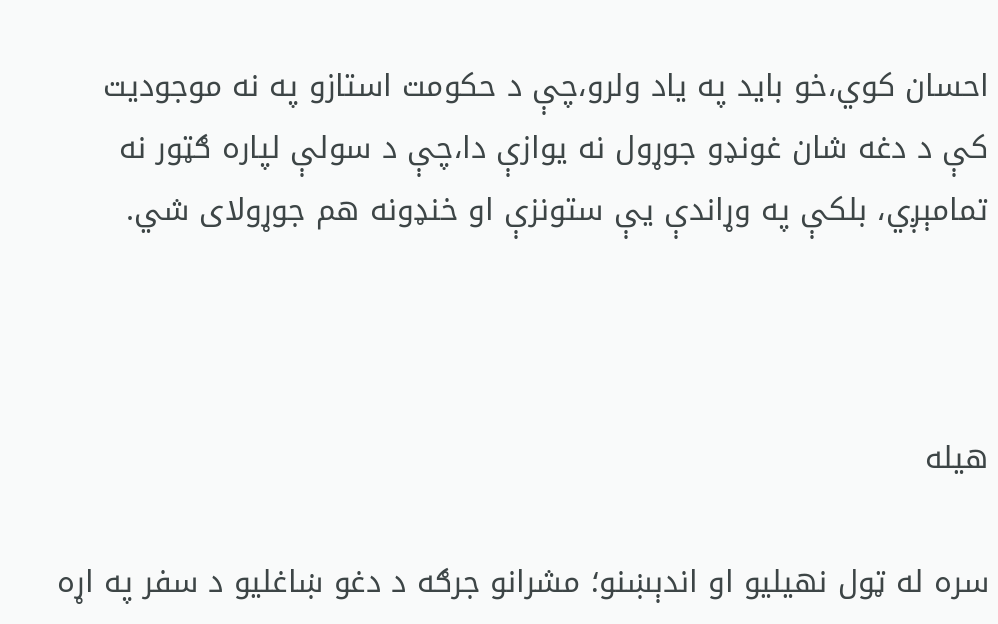احسان کوي،خو باید په یاد ولرو،چې د حکومت استازو په نه موجودیت کې د دغه شان غونډو جوړول نه یوازې دا،چې د سولې لپاره ګټور نه تمامېږي، بلکې په وړاندې یې ستونزې او خنډونه هم جوړولای شي.



هیله

سره له ټول نهیلیو او اندېښنو؛ مشرانو جرګه د دغو ښاغلیو د سفر په اړه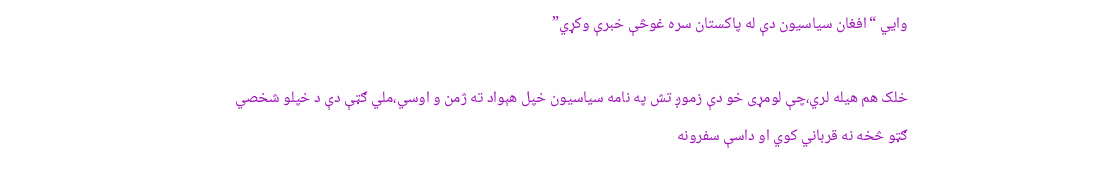وايي “افغان سیاسیون دې له پاکستان سره غوڅې خبرې وکړي”

خلک هم هیله لري،چې لومړی خو دې زموږ تش په نامه سیاسیون خپل هېواد ته ژمن و اوسي،ملي ګټې دې د خپلو شخصي ګټو څخه نه قرباني کوي او داسې سفرونه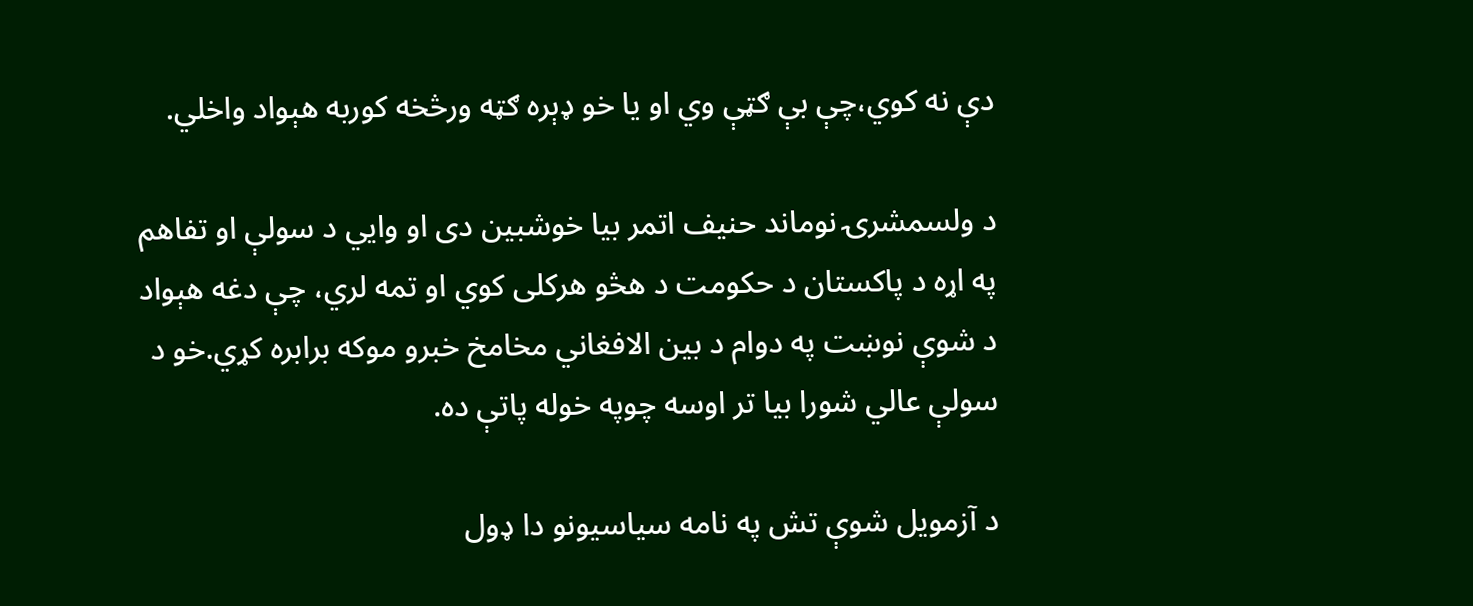دې نه کوي،چې بې ګټې وي او یا خو ډېره ګټه ورڅخه کوربه هېواد واخلي.

د ولسمشرۍ نوماند حنیف اتمر بیا خوشبین دی او وايي د سولې او تفاهم په اړه د پاکستان د حکومت د هڅو هرکلی کوي او تمه لري، چې دغه هېواد د شوې نوښت په دوام د بین الافغاني مخامخ خبرو موکه برابره کړي.خو د سولې عالي شورا بیا تر اوسه چوپه خوله پاتې ده.

د آزمویل شوې تش په نامه سیاسیونو دا ډول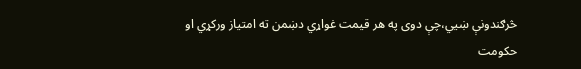څرګندونې ښيي،چې دوی په هر قیمت غواړي دښمن ته امتیاز ورکړي او حکومت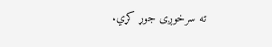ته سرخوږی جوړ کړي.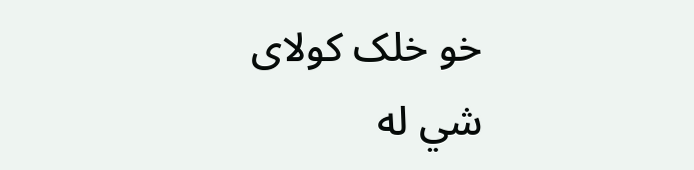خو خلک کولای شي له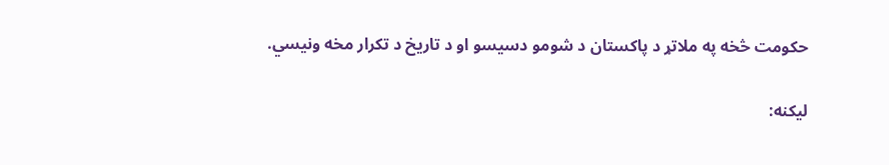حکومت څخه په ملاتړ د پاکستان د شومو دسیسو او د تاریخ د تکرار مخه ونیسي.

لیکنه: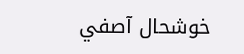خوشحال آصفي